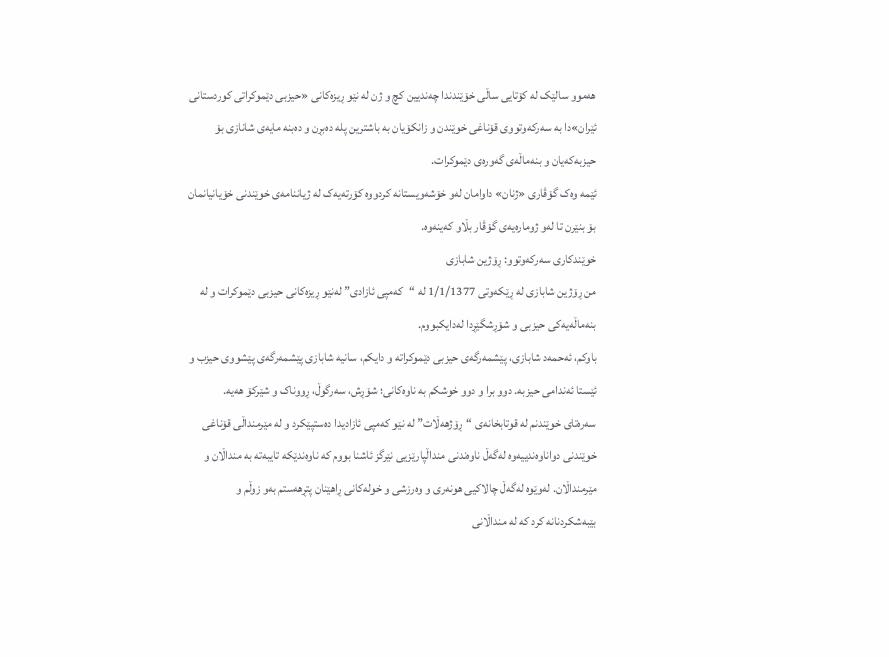هەموو سالێک لە کۆتایی ساڵی خۆێندندا چەندیین کچ و ژن لە نێو ڕیزەکانی «حیزبی دێموکراتی کوردستانی ئێران»دا بە سەرکەوتووی قۆناغی خوێندن و زانکۆیان بە باشترین پلە دەبڕن و دەبنە مایەی شانازی بۆ حیزبەکەیان و بنەماڵەی گەورەی دێموکرات.
ئێمە وەک گۆڤاری «ژنان» داوامان لەو خۆشەویستانە کردووە کۆرتەیەک لە ژیاننامەی خوێندنی خۆیانیانمان بۆ بنێرن تا لەو ژومارەیەی گۆڤار بڵاو کەینەوە.
خوێندکاری سەرکەوتوو: ڕۆژین شابازی
من ڕۆژین شابازی لە ڕێکەوتی 1/1/1377 لە “کەمپی ئازادی” لەنێو ڕیزەکانی حیزبی دێموکرات و لە بنەماڵەیەکی حیزبی و شۆڕشگێڕدا لەدایکبووم.
باوکم، ئەحمەد شابازی، پێشمەرگەی حیزبی دێموکراتە و دایکم، سانیە شابازی پێشمەرگەی پێشووی حیزب و ئێستا ئەندامی حیزبە. دوو برا و دوو خوشکم بە ناوەکانی؛ شۆڕش، سەرگوڵ، ڕووناک و شێرکۆ هەیە.
سەرەتای خوێندنم لە قوتابخانەی “ڕۆژهەڵات” لە نێو کەمپی ئازادیدا دەستپێکرد و لە مێرمنداڵی قۆناغی خوێندنی دواناوەندییەوە لەگەڵ ناوەندنی منداڵپارێزیی نێرگز ئاشنا بووم کە ناوەندێکە تایبەتە بە منداڵان و مێرمنداڵان. لەوێوە لەگەڵ چالاکیی هونەری و وەرزشی و خولەکانی ڕاهێنان پتڕهەستم بەو زوڵم و بێبەشکردنانە کرد کە لە منداڵانی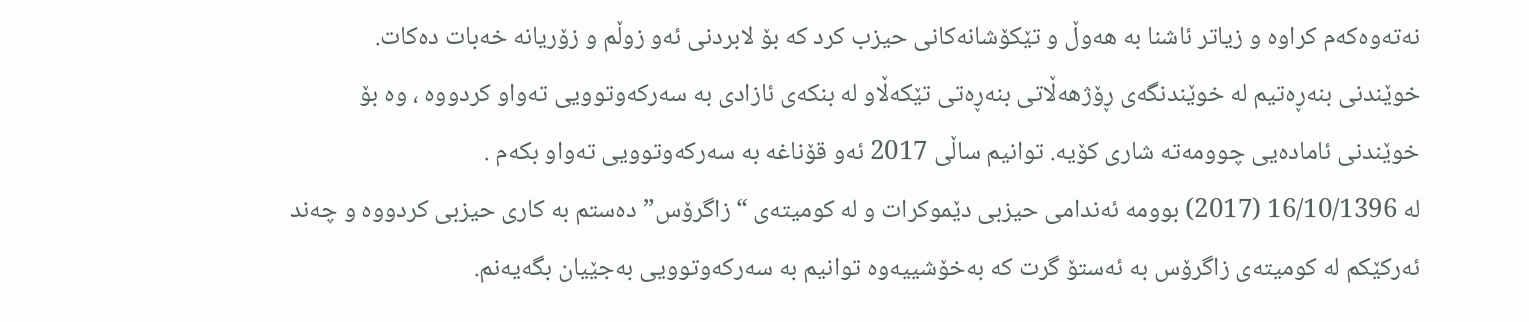نەتەوەکەم کراوە و زیاتر ئاشنا بە هەوڵ و تێکۆشانەکانی حیزب کرد کە بۆ لابردنی ئەو زوڵم و زۆریانە خەبات دەکات.
خوێندنی بنەڕەتیم لە خوێندنگەی ڕۆژهەڵاتی بنەڕەتی تێکەڵاو لە بنکەی ئازادی بە سەرکەوتوویی تەواو کردووە ، وە بۆ خوێندنی ئامادەیی چوومەتە شاری کۆیە. توانیم ساڵی 2017 ئەو قۆناغە بە سەرکەوتوویی تەواو بکەم .
لە 16/10/1396 (2017) بوومە ئەندامی حیزبی دێموکرات و لە کومیتەی “زاگرۆس” دەستم بە کاری حیزبی کردووە و چەند ئەرکێکم لە کومیتەی زاگرۆس بە ئەستۆ گرت کە بەخۆشییەوە توانیم بە سەرکەوتوویی بەجێیان بگەیەنم.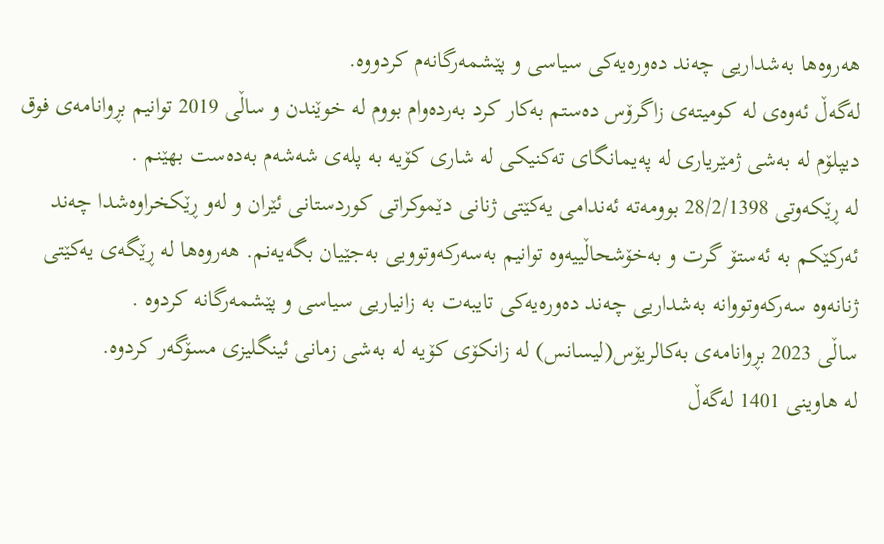هەروەها بەشداریی چەند دەورەیەکی سیاسی و پێشمەرگانەم کردووە.
لەگەڵ ئەوەی لە کومیتەی زاگرۆس دەستم بەکار کرد بەردەوام بووم لە خوێندن و ساڵی 2019 توانیم بڕوانامەی فوق دیپلۆم لە بەشی ژمێریاری لە پەیمانگای تەکنیکی لە شاری کۆیە بە پلەی شەشەم بەدەست بهێنم .
لە ڕێکەوتی 28/2/1398 بوومەتە ئەندامی یەکێتی ژنانی دێموکراتی کوردستانی ئێران و لەو ڕێکخراوەشدا چەند ئەرکێکم بە ئەستۆ گرت و بەخۆشحاڵییەوە توانیم بەسەرکەوتوویی بەجێیان بگەیەنم. هەروەها له ڕێگەی یەکێتی ژنانەوە سەرکەوتووانە بەشداریی چەند دەورەیەکی تایبەت بە زانیاریی سیاسی و پێشمەرگانە کردوە .
ساڵی 2023 بڕوانامەی بەکالریۆس(لیسانس) لە زانکۆی کۆیە لە بەشی زمانی ئینگلیزی مسۆگەر کردوە.
لە هاوینی 1401 لەگەڵ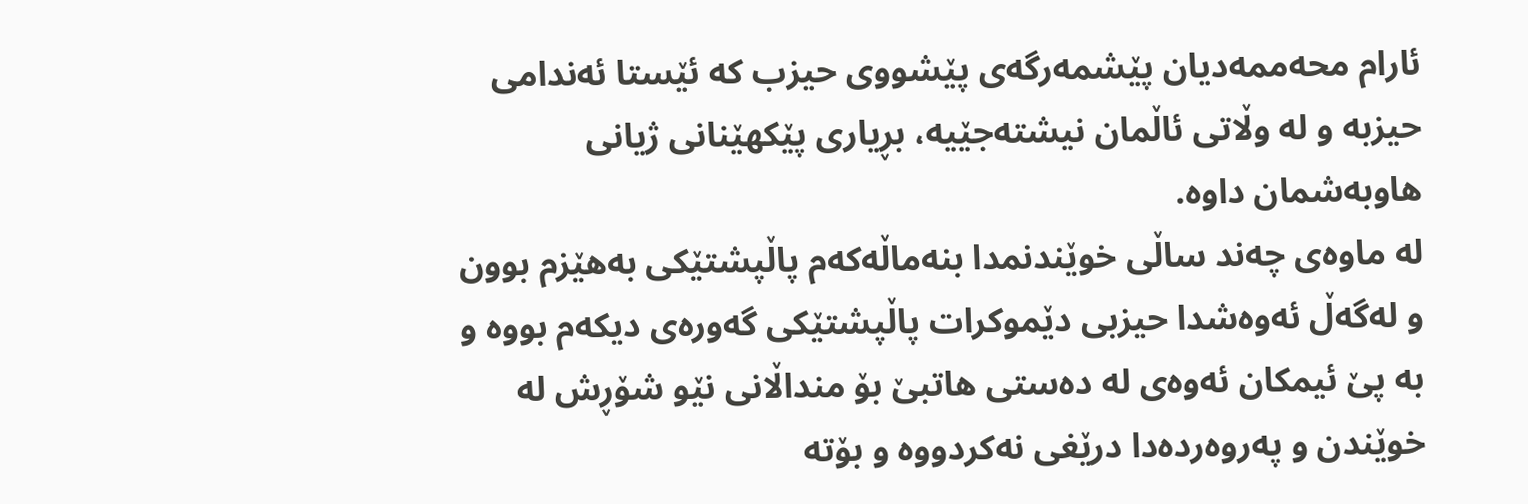ئارام محەممەدیان پێشمەرگەی پێشووی حیزب کە ئێستا ئەندامی حیزبە و لە وڵاتی ئاڵمان نیشتەجێیە، بڕیاری پێکهێنانی ژیانی هاوبەشمان داوە.
لە ماوەی چەند ساڵی خوێندنمدا بنەماڵەکەم پاڵپشتێکی بەهێزم بوون و لەگەڵ ئەوەشدا حیزبی دێموکرات پاڵپشتێکی گەورەی دیکەم بووە و بە پێ ئیمکان ئەوەی لە دەستی هاتبێ بۆ منداڵانی نێو شۆڕش لە خوێندن و پەروەردەدا درێغی نەکردووە و بۆتە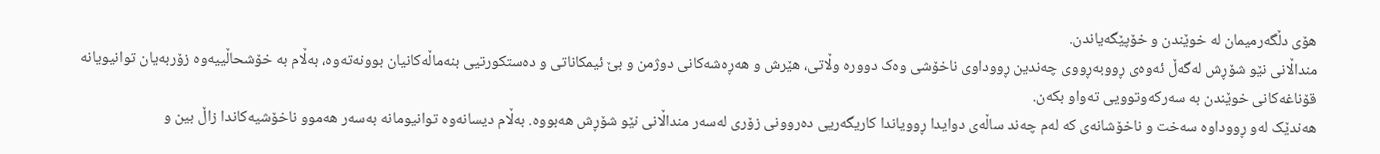هۆی دڵگەرمیمان لە خوێندن و خۆپێگەیاندن.
منداڵانی نێو شۆڕش لەگەڵ ئەوەی ڕووبەڕووی چەندین ڕووداوی ناخۆشی وەک دوورە وڵاتی، هێرش و هەڕەشەکانی دوژمن و بێ ئیمکاناتی و دەستکورتیی بنەماڵەکانیان بوونەتەوە، بەڵام بە خۆشحاڵییەوە زۆربەیان توانیویانە قۆناغەکانی خوێندن بە سەرکەوتوویی تەواو بکەن.
هەندێک لەو ڕووداوە سەخت و ناخۆشانەی کە لەم چەند ساڵەی دوایدا ڕوویاندا کاریگەریی دەروونی زۆری لەسەر منداڵانی نێو شۆڕش هەبووە. بەڵام دیسانەوە توانیومانە بەسەر هەموو ناخۆشیەکاندا زاڵ بین و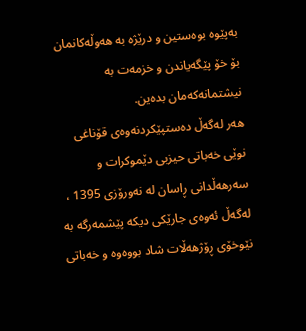بەپێوە بوەستین و درێژە بە هەوڵەکانمان بۆ خۆ پێگەیاندن و خزمەت بە نیشتمانەکەمان بدەین.
هەر لەگەڵ دەستپێکردنەوەی قۆناغی نوێی خەباتی حیزبی دێموکرات و سەرهەڵدانی ڕاسان لە نەورۆزی 1395 ، لەگەڵ ئەوەی جارێکی دیکە پێشمەرگە بە نێوخۆی ڕۆژهەڵات شاد بووەوە و خەباتی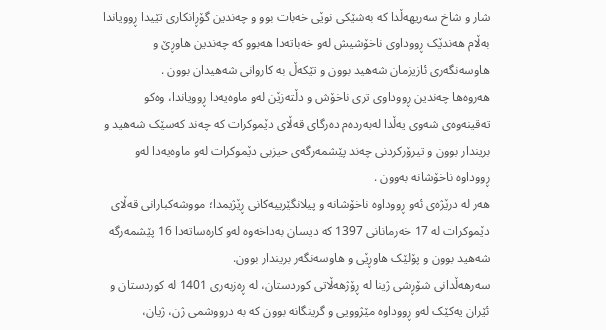شار و شاخ سەریهەڵدا کە بەشێکی نوێی خەبات بوو و چەندین گۆڕانکاری تێیدا ڕوویاندا بەڵام هەندێک ڕووداوی ناخۆشیش لەو خەباتەدا هەبوو کە چەندین هاوڕێ و هاوسەنگەری ئازیزمان شەهید بوون و تێکەڵ بە کاروانی شەهیدان بوون .
هەروەها چەندین ڕووداوی تری ناخۆش و دڵتەزێن لەو ماوەیەدا ڕوویاندا، وەکو تەقینەوەی شەوی یەڵدا لەبەردەم دەرگای قەڵای دێموکرات کە چەند کەسێک شەهید و بریندار بوون و تیرۆرکردنی چەند پێشمەرگەی حیزبی دێموکرات لەو ماوەیەدا لەو ڕووداوە ناخۆشانە بەوون .
هەر لە درێژەی ئەو ڕووداوە ناخۆشانە و پیلانگێرییەکانی ڕێژیمدا؛ مووشەکبارانی قەڵای دێموکرات لە 17 خەرمانانی 1397 کە دیسان بەداخەوە لەو کارەساتەدا 16 پێشمەرگە شەهید بوون و پۆلێک هاوڕێی و هاوسەنگەر بریندار بوون.
سەرهەڵدانی شۆڕشی ژینا لە ڕۆژهەڵاتی کوردستان، لە ڕەزبەری 1401 لە کوردستان و ئێران یەکێک لەو ڕووداوە مێژوویی و گرینگانە بوون کە بە درووشمی ژن، ژیان،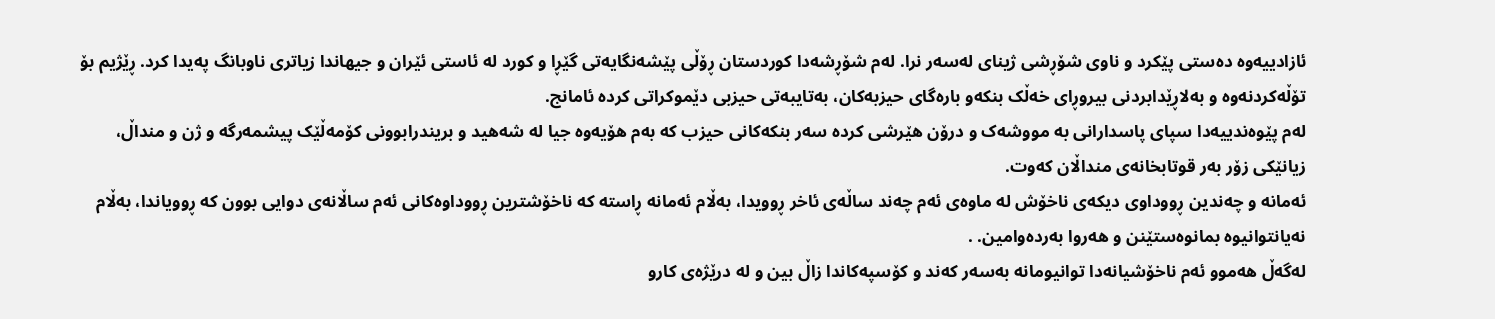ئازادییەوە دەستی پێکرد و ناوی شۆڕشی ژینای لەسەر نرا. لەم شۆڕشەدا کوردستان ڕۆڵی پێشەنگایەتی گێڕا و کورد لە ئاستی ئێران و جیهاندا زیاتری ناوبانگ پەیدا کرد. ڕێژیم بۆ تۆڵەکردنەوە و بەلاڕێدابردنی بیروڕای خەڵک بنکەو بارەگای حیزبەکان، بەتایبەتی حیزبی دێموکراتی کردە ئامانج.
لەم پێوەندییەدا سپای پاسدارانی بە مووشەک و درۆن هێرشی کردە سەر بنکەکانی حیزب کە بەم هۆیەوە جیا لە شەهید و بریندرابوونی کۆمەڵێک پیشمەرگە و ژن و منداڵ، زیانێکی زۆر بەر قوتابخانەی منداڵان کەوت.
ئەمانە و چەندین ڕووداوی دیکەی ناخۆش لە ماوەی ئەم چەند ساڵەی ئاخر ڕوویدا، بەڵام ئەمانە ڕاستە کە ناخۆشترین ڕووداوەکانی ئەم ساڵانەی دوایی بوون کە ڕوویاندا، بەڵام نەیانتوانیوە بمانوەستێنن و هەروا بەردەوامین. .
لەگەڵ هەموو ئەم ناخۆشیانەدا توانیومانە بەسەر کەند و کۆسپەکاندا زاڵ بین و لە درێژەی کارو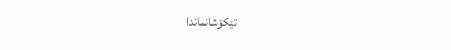تێکۆشانماندا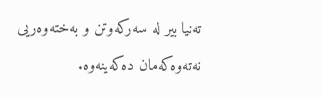تەنیا بیر لە سەرکەوتن و بەختەوەریی نەتەوەکەمان دەکەینەوە.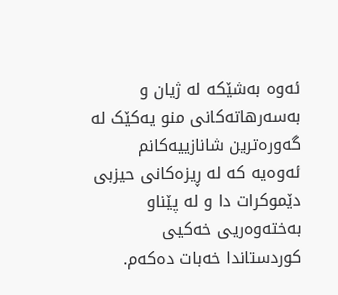ئەوە بەشێکە لە ژیان و بەسەرهاتەکانی منو یەکێک لە گەورەترین شانازییەکانم ئەوەیە کە لە ڕیزەکانی حیزبی دێموکرات دا و لە پێناو بەختەوەریی خەکیی کوردستاندا خەبات دەکەم.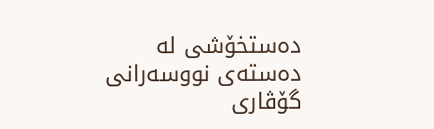دەستخۆشی لە دەستەی نووسەرانی گۆڤاری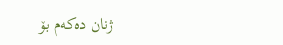ژنان دەکەم بۆ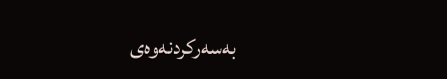بەسەرکردنەوەی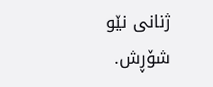ژنانی نێو شۆڕش.